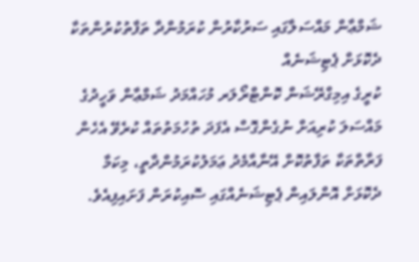ޝަމްޢާން މައްސަލާގައި ސަރުކާރުން ކުރަމުންދާ ތަފާތުކުރުންތަކާ ދެކޮޅަށް ޕެޓިޝަނެއް
ކުރީގެ އިމިގްރޭޝަން ކޮންޓްރޯލަރ މުހައްމަދު ޝަމްޢާން ވަހީދުގެ މައްސަލަ ކުރިއަށް ނުގެންގޮސް އެފަދަ ތުހުމަތުތައް ކުރެވޭ އެހެން ފަރާތްތަކާ ތަފާތުކޮށް އޭނާއާމެދު ޢަމަލުކުރަމުންދާތީ، މިކަމާ ދެކޮޅަށް އޮންލައިން ޕެޓިޝަނެއްގައި ސޮއިކުރަން ފަށައިފިއެވެ.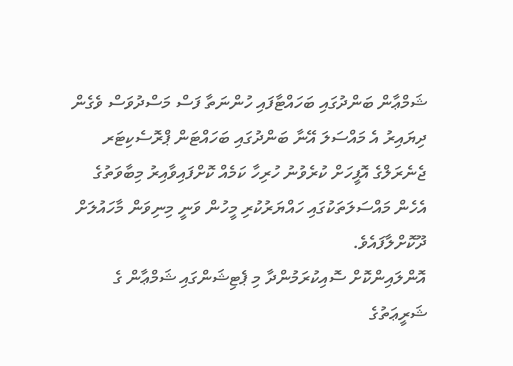ޝަމްޢާން ބަންދުގައި ބަހައްޓާފައި ހުންނަތާ ފަސް މަސްދުވަސް ވެގެން ދިޔައިރު އެ މައްސަލަ އޭނާ ބަންދުގައި ބަހައްޓަން ޕްރޮސެކިޓަރ ޖެނެރަލްގެ އޮފީހަށް ކުރެވުނު ހުރިހާ ކަމެއް ކޮށްފައިވާއިރު މިބާވަތުގެ އެހެން މައްސަލަތަކުގައި ހައްޔަރުކުރި މީހުން ވަނީ މިނިވަން މާހައުލަށް ދޫކޮށްލާފައެވެ.
އޮންލައިންކޮށް ސޮއިކުރަމުންދާ މި ޕެޓިޝަންގައި ޝަމްޢާން ގެ ޝަރީޢަތުގެ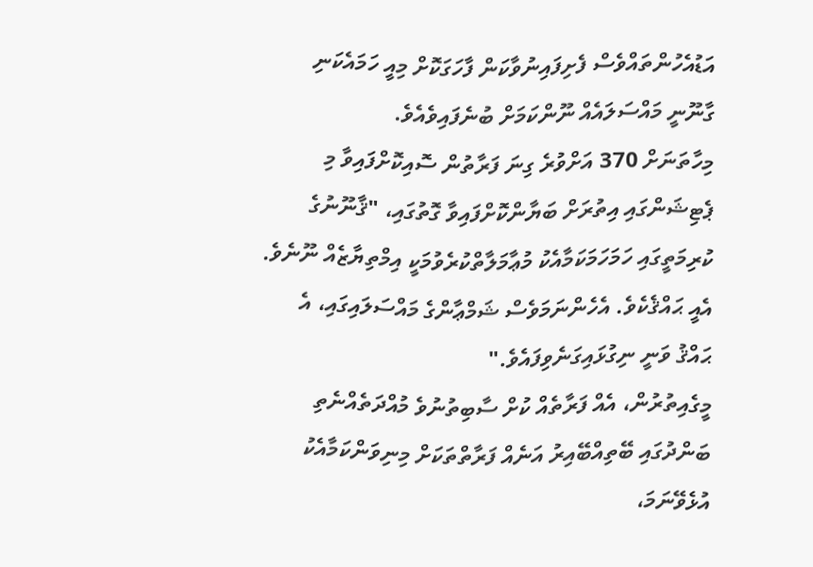އަޑުއެހުންތައްވެސް ފެށިފައިނުވާކަން ފާހަގަކޮށް މިއީ ހަމައެކަނި ގާނޫނީ މައްސަލައެއް ނޫންކަމަށް ބުނެފައިވެއެވެ.
މިހާތަނަށް 370 އަށްވުރެ ގިނަ ފަރާތުން ސޮއިކޮށްފައިވާ މި ޕެޓިޝަންގައި އިތުރަށް ބަޔާންކޮށްފައިވާ ގޮތުގައި، "ޤާނޫނުގެ ކުރިމަތީގައި ހަމަހަމަކަމާއެކު މުޢާމަލާތްކުރެވުމަކީ އިމްތިޔާޒެއް ނޫނެވެ. އެއީ ޙައްޤެކެވެ. އެހެންނަމަވެސް ޝަމްޢާންގެ މައްސަލައިގައި، އެ ޙައްޤު ވަނީ ނިގުޅައިގަނެވިފައެވެ."
މީގެއިތުރުން، އެއް ފަރާތެއް ކުށް ސާބިތުނުވެ މުއްދަތެއްނެތި ބަންދުގައި ބޭތިއްބޭއިރު އަނެއް ފަރާތްތަކަށް މިނިވަންކަމާއެކު އުޅެވޭނަމަ،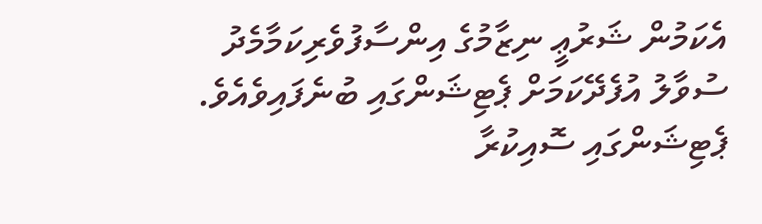އެކަމުން ޝަރުޢީ ނިޒާމުގެ އިންސާފުވެރިކަމާމެދު ސުވާލު އުފެދޭކަމަށް ޕެޓިޝަންގައި ބުނެފައިވެއެވެ.
ޕެޓިޝަންގައި ސޮއިކުރާ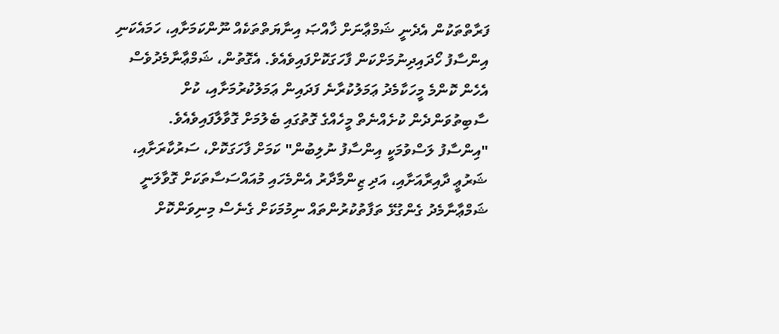ފަރާތްތަކުން އެދެނީ ޝަމްޢާނަށް ޚާއްޞަ އިނާޔަތްތަކެއް ނޫންކަމަށާއި، ހަމައެކަނި އިންސާފު ހޯދައިދިނުމަށްކަން ފާހަގަކޮށްފައިވެއެވެ. އެގޮތުން، ޝަމްޢާނާމެދުވެސް އެހެން ކޮންމެ މީހަކާމެދު ޢަމަލުކުރާނެ ފަދައިން ޢަމަލުކުރުމަށާއި، ކުށް ސާބިތުވަންދެން ކުށެއްނެތް މީހެއްގެ ގޮތުގައި ބެލުމަށް ގޮވާލާފައިވެއެވެ.
"އިންސާފު ލަސްވުމަކީ އިންސާފު ނުލިބުން" ކަމަށް ފާހަގަކޮށް، ސަރުކާރަށާއި، ޝަރުޢީ ދާއިރާއަށާއި، އަދި ޒިންމާދާރު އެންމެހައި މުއައްސަސާތަކަށް ގޮވާލަނީ ޝަމްޢާނާމެދު ގެންގުޅޭ ތަފާތުކުރުންތައް ނިމުމަކަށް ގެނެސް މިނިވަންކޮށް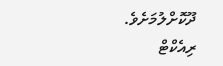ދޫކޮށްލުމަށެވެ.
ރިއެކްޓް